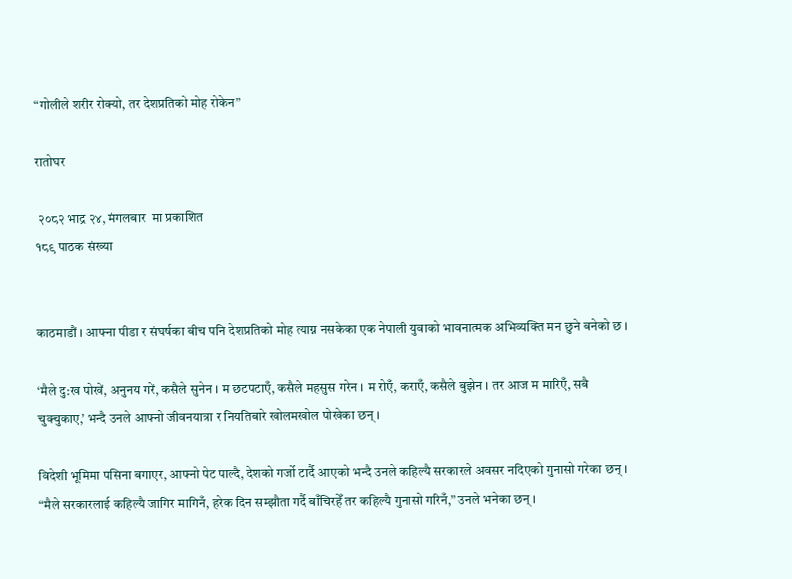“गोलीले शरीर रोक्यो, तर देशप्रतिको मोह रोकेन”

रातोघर

 २०८२ भाद्र २४, मंगलबार  मा प्रकाशित
१८९ पाठक संख्या


काठमाडौं । आफ्ना पीडा र संघर्षका बीच पनि देशप्रतिको मोह त्याग्न नसकेका एक नेपाली युवाको भावनात्मक अभिव्यक्ति मन छुने बनेको छ ।

‘मैले दु:ख पोखें, अनुनय गरें, कसैले सुनेन । म छटपटाएँ, कसैले महसुस गरेन । म रोएँ, कराएँ, कसैले बुझेन । तर आज म मारिएँ, सबै चुक्चुकाए,’ भन्दै उनले आफ्नो जीवनयात्रा र नियतिबारे खोलमखोल पोखेका छन् ।

विदेशी भूमिमा पसिना बगाएर, आफ्नो पेट पाल्दै, देशको गर्जो टार्दै आएको भन्दै उनले कहिल्यै सरकारले अवसर नदिएको गुनासो गरेका छन् । “मैले सरकारलाई कहिल्यै जागिर मागिनँ, हरेक दिन सम्झौता गर्दै बाँचिरहेँ तर कहिल्यै गुनासो गरिनँ,” उनले भनेका छन् ।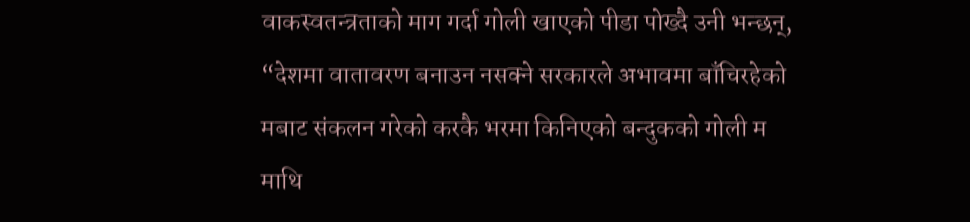वाकस्वतन्त्रताको माग गर्दा गोली खाएको पीडा पोख्दै उनी भन्छन्, “देशमा वातावरण बनाउन नसक्ने सरकारले अभावमा बाँचिरहेको मबाट संकलन गरेको करकै भरमा किनिएको बन्दुकको गोली म माथि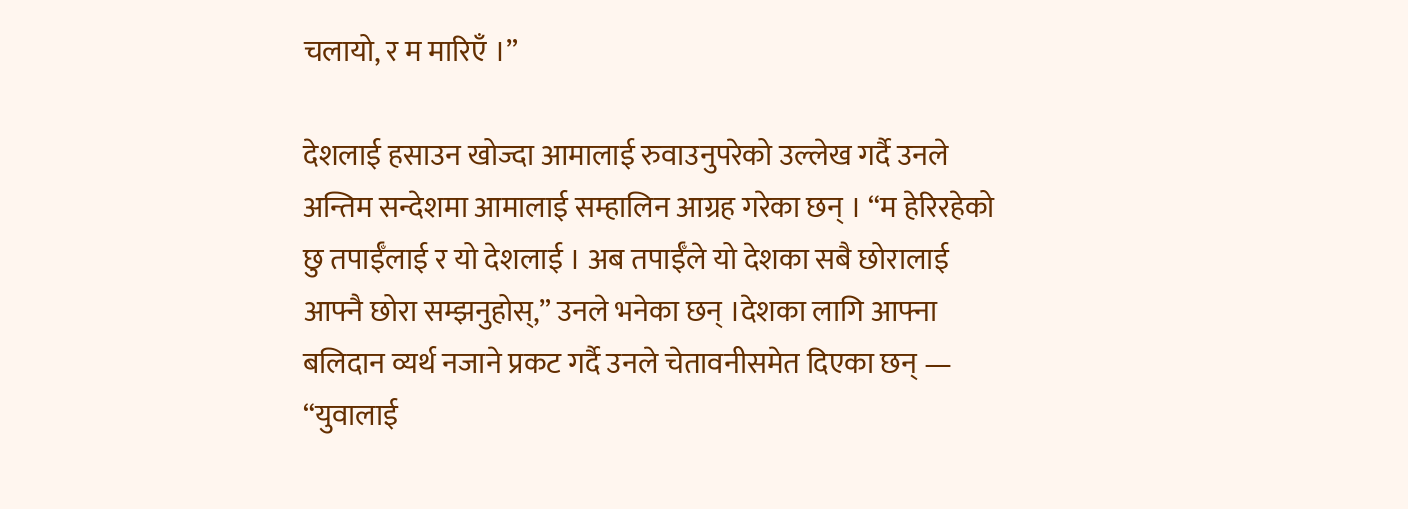चलायो, र म मारिएँ ।”

देशलाई हसाउन खोज्दा आमालाई रुवाउनुपरेको उल्लेख गर्दै उनले अन्तिम सन्देशमा आमालाई सम्हालिन आग्रह गरेका छन् । “म हेरिरहेको छु तपाईँलाई र यो देशलाई । अब तपाईँले यो देशका सबै छोरालाई आफ्नै छोरा सम्झनुहोस्,” उनले भनेका छन् ।देशका लागि आफ्ना बलिदान व्यर्थ नजाने प्रकट गर्दै उनले चेतावनीसमेत दिएका छन् — “युवालाई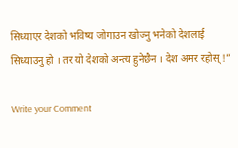सिध्याएर देशको भविष्य जोगाउन खोज्नु भनेको देशलाई सिध्याउनु हो । तर यो देशको अन्त्य हुनेछैन । देश अमर रहोस् !”

Write your Comment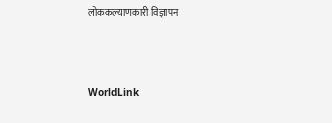लोककल्याणकारी विज्ञापन




WorldLink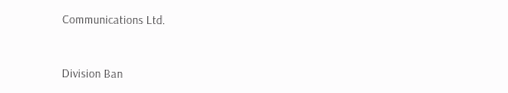Communications Ltd.


Division Ban